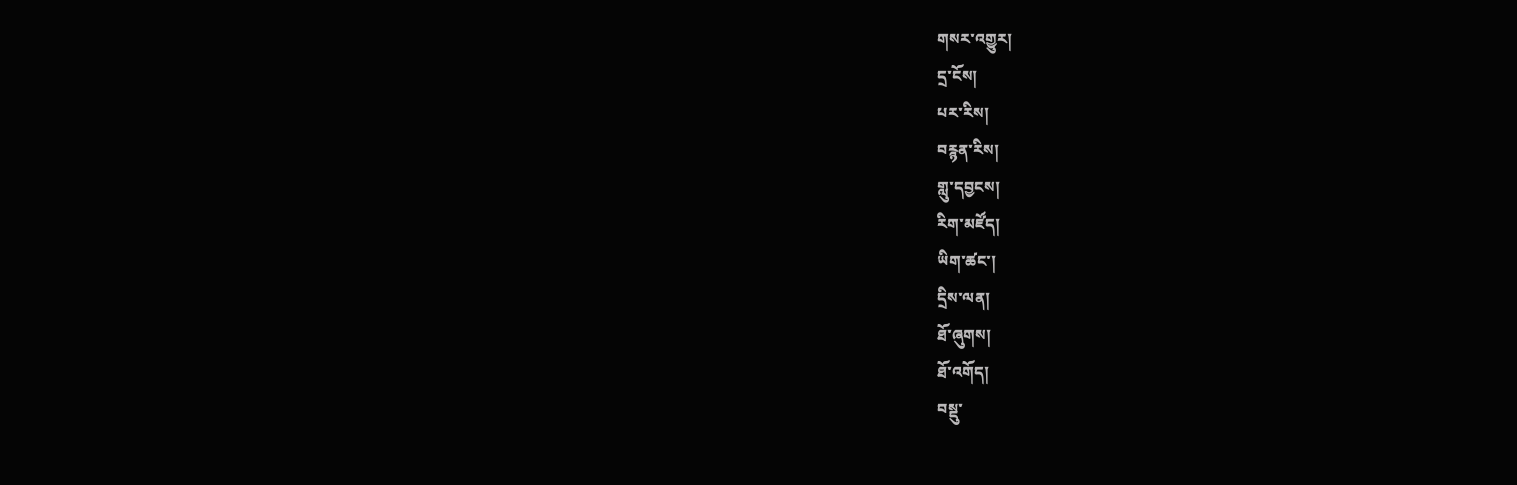གསར་འགྱུར།
དྲ་ངོས།
པར་རིས།
བརྙན་རིས།
གླུ་དབྱངས།
རིག་མཛོད།
ཡིག་ཚང་།
དྲིས་ལན།
ཐོ་ཞུགས།
ཐོ་འགོད།
བསྡུ་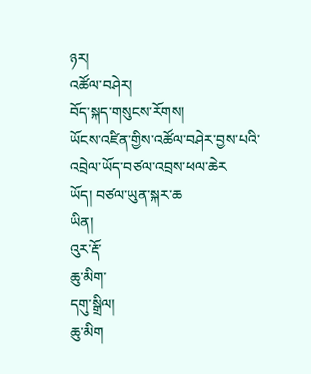ཉར།
འཚོལ་བཤེར།
བོད་སྐད་གསུངས་རོགས།
ཡོངས་འཛིན་གྱིས་འཚོལ་བཤེར་བྱས་པའི་འབྲེལ་ཡོད་བཙལ་འབྲས་ཕལ་ཆེར
ཡོད། བཙལ་ཡུན་སྐར་ཆ
ཡིན།
འུར་རྡོ་
ཆུ་མིག་
དགུ་སྒྲིལ།
ཆུ་མིག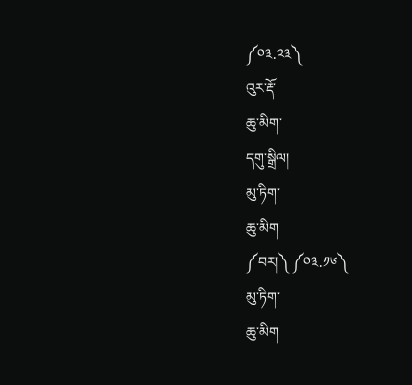༼༠༣.༢༣༽
འུར་རྡོ་
ཆུ་མིག་
དགུ་སྒྲིལ།
མུ་ཏིག་
ཆུ་མིག
༼བར།༽ ༼༠༣.༡༦༽
མུ་ཏིག་
ཆུ་མིག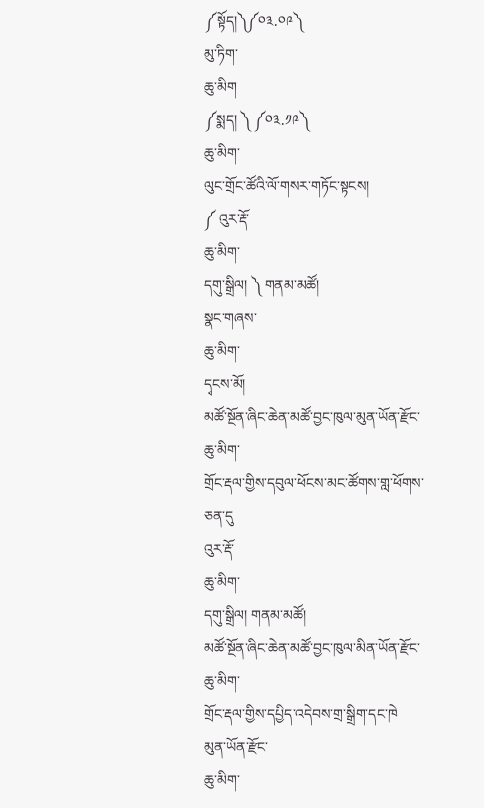༼སྟོད།༽༼༠༣.༠༩༽
མུ་ཏིག་
ཆུ་མིག
༼སྨད། ༽ ༼༠༣.༡༩༽
ཆུ་མིག་
ལུང་གྲོང་ཚོའི་ལོ་གསར་གཏོང་སྟངས།
༼ འུར་རྡོ་
ཆུ་མིག་
དགུ་སྒྲིལ། ༽ གནམ་མཚོ།
སྣང་གཞས་
ཆུ་མིག་
དྭངས་མོ།
མཚོ་སྔོན་ཞིང་ཆེན་མཚོ་བྱང་ཁུལ་མུན་ཡོན་རྫོང་
ཆུ་མིག་
གྲོང་རྡལ་གྱིས་དབུལ་ཕོངས་མང་ཚོགས་གླ་ཕོགས་ཅན་དུ
འུར་རྡོ་
ཆུ་མིག་
དགུ་སྒྲིལ། གནམ་མཚོ།
མཚོ་སྔོན་ཞིང་ཆེན་མཚོ་བྱང་ཁུལ་མིན་ཡོན་རྫོང་
ཆུ་མིག་
གྲོང་རྡལ་གྱིས་དཔྱིད་འདེབས་གྲ་སྒྲིག་དང་ཁེ
མུན་ཡོན་རྫོང་
ཆུ་མིག་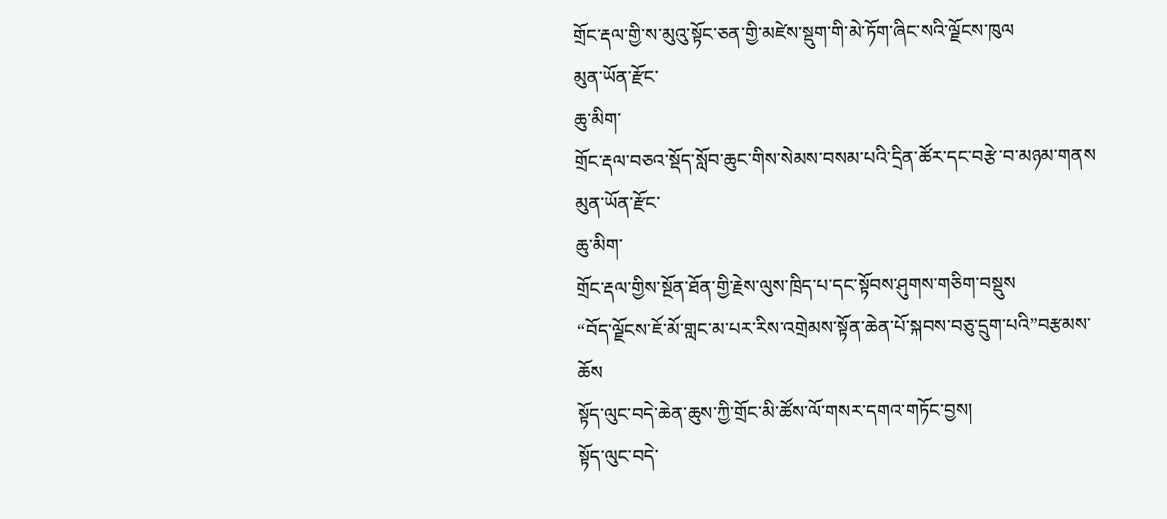གྲོང་རྡལ་གྱི་ས་མུའུ་སྟོང་ཅན་གྱི་མཛེས་སྡུག་གི་མེ་ཏོག་ཞིང་སའི་ལྗོངས་ཁུལ
མུན་ཡོན་རྫོང་
ཆུ་མིག་
གྲོང་རྡལ་བཅའ་སྡོད་སློབ་ཆུང་གིས་སེམས་བསམ་པའི་དྲིན་ཚོར་དང་བརྩེ་བ་མཉམ་གནས
མུན་ཡོན་རྫོང་
ཆུ་མིག་
གྲོང་རྡལ་གྱིས་སྔོན་ཐོན་གྱི་རྗེས་ལུས་ཁྲིད་པ་དང་སྟོབས་ཤུགས་གཅིག་བསྡུས
“བོད་ལྗོངས་ཇོ་མོ་གླང་མ་པར་རིས་འགྲེམས་སྟོན་ཆེན་པོ་སྐབས་བཅུ་དྲུག་པའི”བརྩམས་ཆོས
སྟོད་ལུང་བདེ་ཆེན་ཆུས་ཀྱི་གྲོང་མི་ཚོས་ལོ་གསར་དགའ་གཏོང་བྱས།
སྟོད་ལུང་བདེ་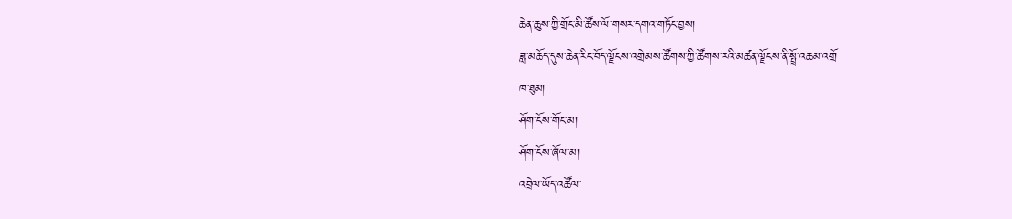ཆེན་ཆུས་ཀྱི་གྲོང་མི་ཚོས་ལོ་གསར་དགའ་གཏོང་བྱས།
ཟླ་མཆོད་དུས་ཆེན་རིང་བོད་ལྗོངས་འགྲེམས་ཚོགས་ཀྱི་ཚོགས་རའི་མཚན་ལྗོངས་ནི་སྤྲོ་འཆམ་འགྲོ
ཁ་ཐུམ།
ཤོག་ངོས་གོང་མ།
ཤོག་ངོས་ཞོལ་མ།
འབྲེལ་ཡོད་འཚོལ་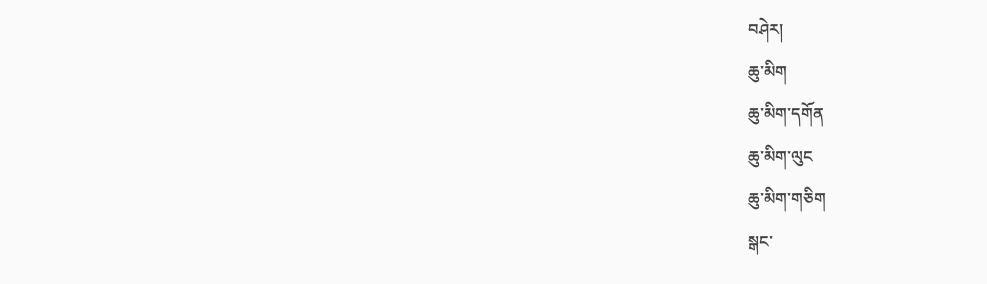བཤེར།
ཆུ་མིག
ཆུ་མིག་དགོན
ཆུ་མིག་ལུང
ཆུ་མིག་གཅིག
སྒང་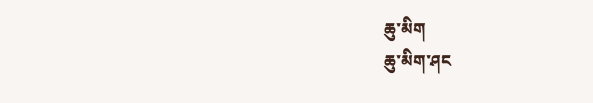ཆུ་མིག
ཆུ་མིག་ཤང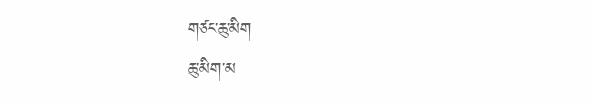གཙང་ཆུ་མིག
ཆུ་མིག་མ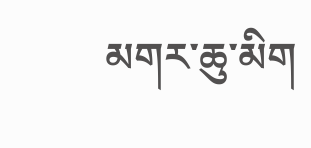མགར་ཆུ་མིག